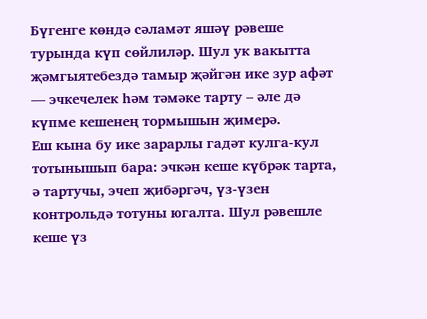Бүгенге көндә сәламәт яшәү рәвеше турында күп сөйлиләр. Шул ук вакытта җәмгыятебездә тамыр җәйгән ике зур афәт — эчкечелек һәм тәмәке тарту – әле дә күпме кешенең тормышын җимерә.
Еш кына бу ике зарарлы гадәт кулга-кул тотынышып бара: эчкән кеше күбрәк тарта, ә тартучы, эчеп җибәргәч, үз-үзен контрольдә тотуны югалта. Шул рәвешле кеше үз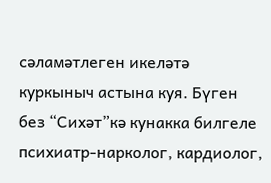сәламәтлеген икеләтә куркыныч астына куя. Бүген без “Сихәт”кә кунакка билгеле психиатр-нарколог, кардиолог,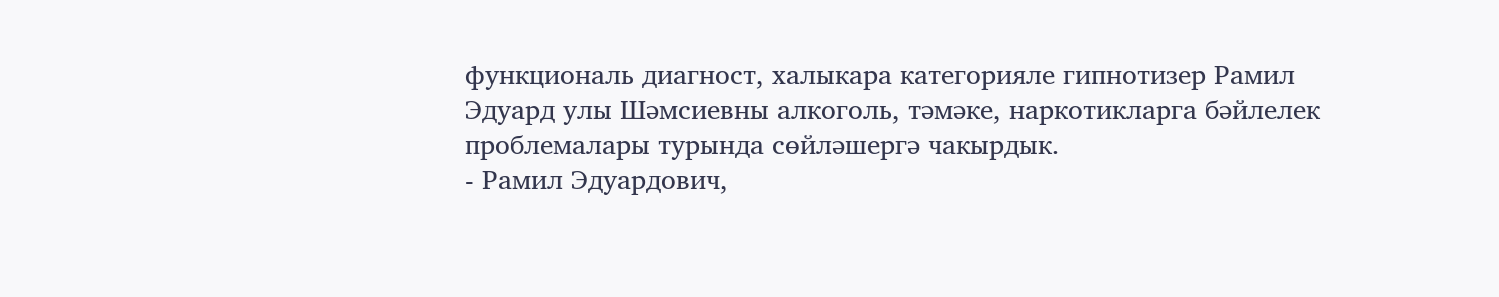функциональ диагност, халыкара категорияле гипнотизер Рамил Эдуард улы Шәмсиевны алкоголь, тәмәке, наркотикларга бәйлелек проблемалары турында сөйләшергә чакырдык.
- Рамил Эдуардович,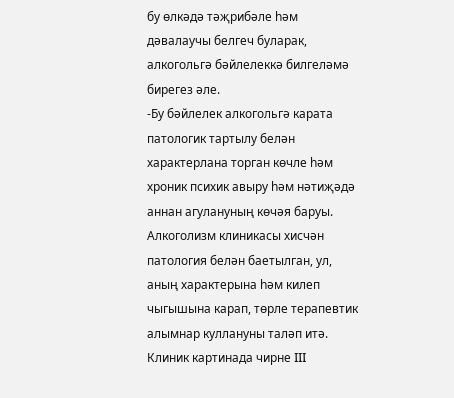бу өлкәдә тәҗрибәле һәм дәвалаучы белгеч буларак, алкогольгә бәйлелеккә билгеләмә бирегез әле.
-Бу бәйлелек алкогольгә карата патологик тартылу белән характерлана торган көчле һәм хроник психик авыру һәм нәтиҗәдә аннан агулануның көчәя баруы.
Алкоголизм клиникасы хисчән патология белән баетылган, ул, аның характерына һәм килеп чыгышына карап, төрле терапевтик алымнар куллануны таләп итә. Клиник картинада чирне III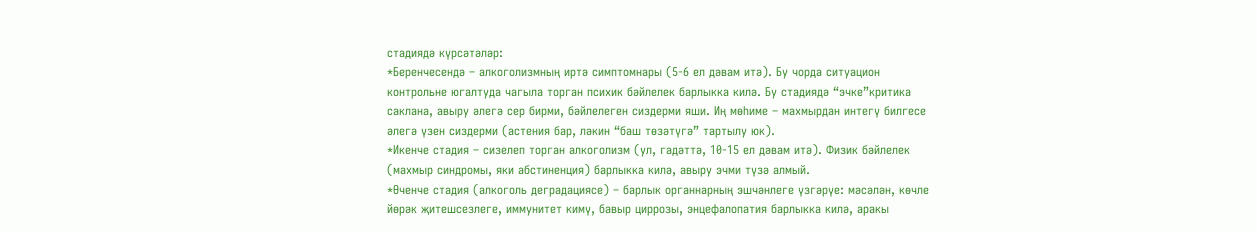стадиядә күрсәтәләр:
*Беренчесендә – алкоголизмның иртә симптомнары (5-6 ел дәвам итә). Бу чорда ситуацион контрольне югалтуда чагыла торган психик бәйлелек барлыкка килә. Бу стадиядә “эчке”критика саклана, авыру әлегә сер бирми, бәйлелеген сиздерми яши. Иң мөһиме – махмырдан интегү билгесе әлегә үзен сиздерми (астения бар, ләкин “баш төзәтүгә” тартылу юк).
*Икенче стадия – сизелеп торган алкоголизм (ул, гадәттә, 10-15 ел дәвам итә). Физик бәйлелек (махмыр синдромы, яки абстиненция) барлыкка килә, авыру эчми түзә алмый.
*Өченче стадия (алкоголь деградациясе) – барлык органнарның эшчәнлеге үзгәрүе: мәсәлән, көчле йөрәк җитешсезлеге, иммунитет кимү, бавыр циррозы, энцефалопатия барлыкка килә, аракы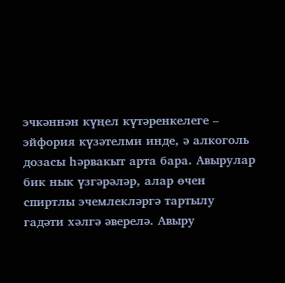эчкәннән күңел күтәренкелеге – эйфория күзәтелми инде, ә алкоголь дозасы һәрвакыт арта бара. Авырулар бик нык үзгәрәләр, алар өчен спиртлы эчемлекләргә тартылу гадәти хәлгә әверелә. Авыру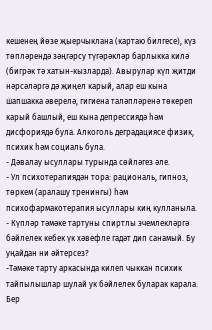кешенең йөзе җыерчыклана (картаю билгесе), күз төпләрендә зәңгәрсу түгәрәкләр барлыкка килә (бигрәк тә хатын-кызларда). Авырулар күп җитди нәрсәләргә дә җиңел карый, алар еш кына шапшакка әверелә, гигиена таләпләренә төкереп карый башлый, еш кына депрессиядә һәм дисфориядә була. Алкоголь деградациясе физик, психик һәм социаль була.
- Дәвалау ысуллары турында сөйләгез әле.
- Ул психотерапиядән тора: рациональ, гипноз, төркем (аралашу тренингы) һәм психофармакотерапия ысуллары киң кулланыла.
- Күпләр тәмәке тартуны спиртлы эчемлекләргә бәйлелек кебек үк хәвефле гадәт дип санамый. Бу уңайдан ни әйтерсез?
-Тәмәке тарту аркасында килеп чыккан психик тайпылышлар шулай ук бәйлелек буларак карала. Бер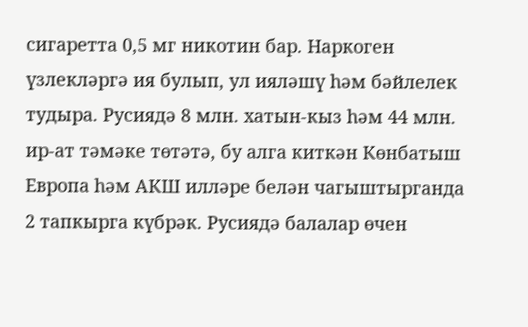сигаретта 0,5 мг никотин бар. Наркоген үзлекләргә ия булып, ул ияләшү һәм бәйлелек тудыра. Русиядә 8 млн. хатын-кыз һәм 44 млн. ир-ат тәмәке төтәтә, бу алга киткән Көнбатыш Европа һәм АКШ илләре белән чагыштырганда 2 тапкырга күбрәк. Русиядә балалар өчен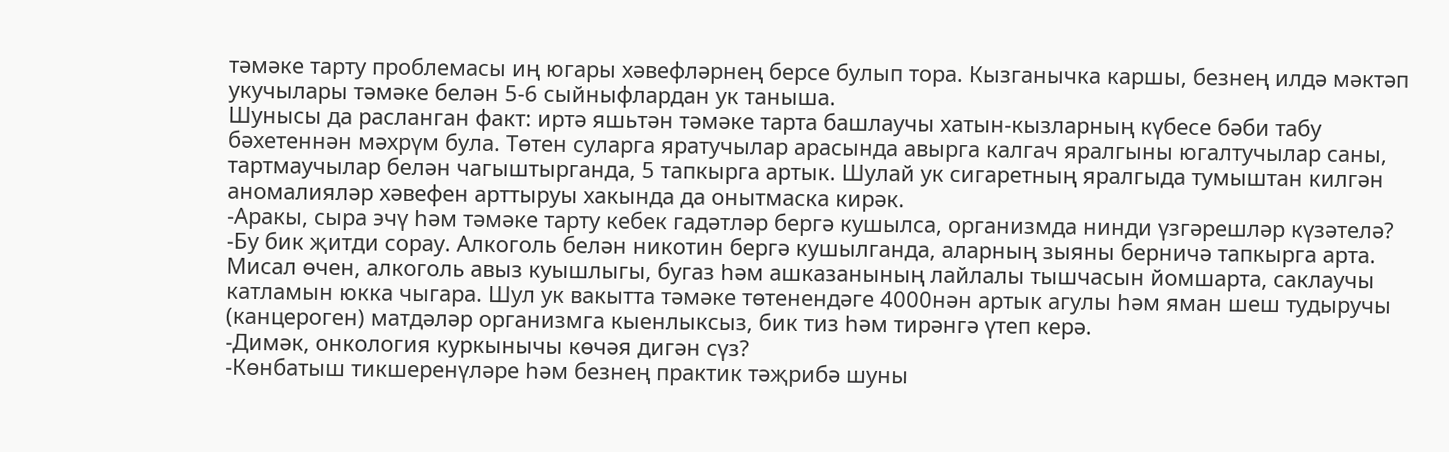тәмәке тарту проблемасы иң югары хәвефләрнең берсе булып тора. Кызганычка каршы, безнең илдә мәктәп укучылары тәмәке белән 5-6 сыйныфлардан ук таныша.
Шунысы да расланган факт: иртә яшьтән тәмәке тарта башлаучы хатын-кызларның күбесе бәби табу бәхетеннән мәхрүм була. Төтен суларга яратучылар арасында авырга калгач яралгыны югалтучылар саны, тартмаучылар белән чагыштырганда, 5 тапкырга артык. Шулай ук сигаретның яралгыда тумыштан килгән аномалияләр хәвефен арттыруы хакында да онытмаска кирәк.
-Аракы, сыра эчү һәм тәмәке тарту кебек гадәтләр бергә кушылса, организмда нинди үзгәрешләр күзәтелә?
-Бу бик җитди сорау. Алкоголь белән никотин бергә кушылганда, аларның зыяны берничә тапкырга арта. Мисал өчен, алкоголь авыз куышлыгы, бугаз һәм ашказанының лайлалы тышчасын йомшарта, саклаучы катламын юкка чыгара. Шул ук вакытта тәмәке төтенендәге 4000нән артык агулы һәм яман шеш тудыручы (канцероген) матдәләр организмга кыенлыксыз, бик тиз һәм тирәнгә үтеп керә.
-Димәк, онкология куркынычы көчәя дигән сүз?
-Көнбатыш тикшеренүләре һәм безнең практик тәҗрибә шуны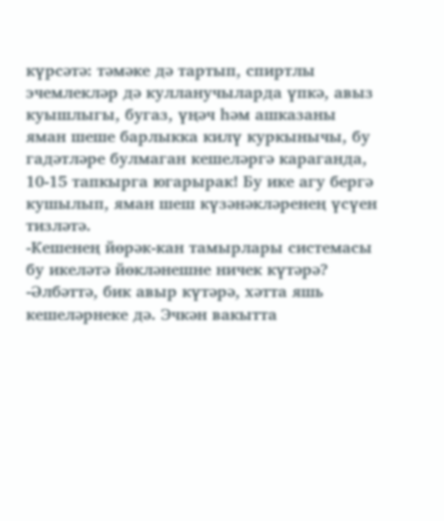күрсәтә: тәмәке дә тартып, спиртлы эчемлекләр дә кулланучыларда үпкә, авыз куышлыгы, бугаз, үңәч һәм ашказаны яман шеше барлыкка килү куркынычы, бу гадәтләре булмаган кешеләргә караганда, 10-15 тапкырга югарырак! Бу ике агу бергә кушылып, яман шеш күзәнәкләренең үсүен тизләтә.
-Кешенең йөрәк-кан тамырлары системасы бу икеләтә йөкләнешне ничек күтәрә?
-Әлбәттә, бик авыр күтәрә, хәтта яшь кешеләрнеке дә. Эчкән вакытта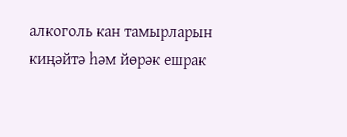алкоголь кан тамырларын киңәйтә һәм йөрәк ешрак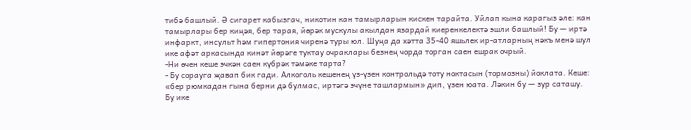тибә башлый. Ә сигарет кабызгач, никотин кан тамырларын кискен тарайта. Уйлап кына карагыз әле: кан тамырлары бер киңәя, бер тарая, йөрәк мускулы акылдан язардай киеренкелектә эшли башлый! Бу — иртә инфаркт, инсульт һәм гипертония чиренә туры юл. Шуңа да хәтта 35-40 яшьлек ир-атларның нәкъ менә шул ике афәт аркасында кинәт йөрәге туктау очраклары безнең чорда торган саен ешрак очрый.
-Ни өчен кеше эчкән саен күбрәк тәмәке тарта?
- Бу сорауга җавап бик гади. Алкоголь кешенең үз-үзен контрольдә тоту ноктасын (тормозны) йоклата. Кеше: «бер рюмкадан гына берни дә булмас, иртәгә эчүне ташлармын» дип, үзен юата. Ләкин бу — зур саташу. Бу ике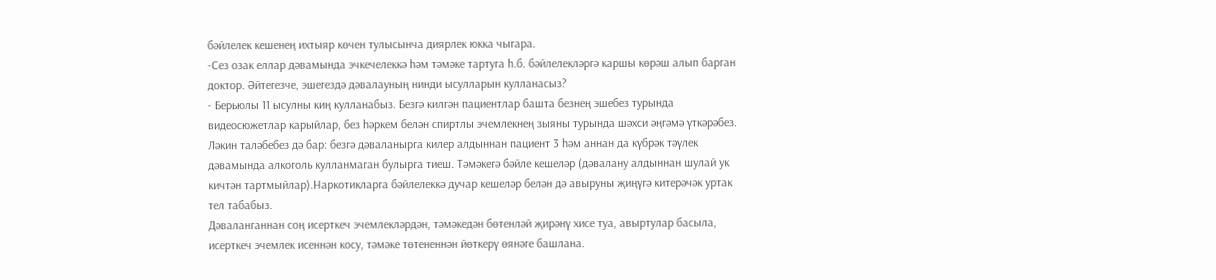бәйлелек кешенең ихтыяр көчен тулысынча диярлек юкка чыгара.
-Сез озак еллар дәвамында эчкечелеккә һәм тәмәке тартуга һ.б. бәйлелекләргә каршы көрәш алып барган доктор. Әйтегезче, эшегездә дәвалауның нинди ысулларын кулланасыз?
- Берьюлы 11 ысулны киң кулланабыз. Безгә килгән пациентлар башта безнең эшебез турында видеосюжетлар карыйлар, без һәркем белән спиртлы эчемлекнең зыяны турында шәхси әңгәмә үткәрәбез. Ләкин таләбебез дә бар: безгә дәваланырга килер алдыннан пациент 3 һәм аннан да күбрәк тәүлек дәвамында алкоголь кулланмаган булырга тиеш. Тәмәкегә бәйле кешеләр (дәвалану алдыннан шулай ук кичтән тартмыйлар).Наркотикларга бәйлелеккә дучар кешеләр белән дә авыруны җиңүгә китерәчәк уртак тел табабыз.
Дәваланганнан соң исерткеч эчемлекләрдән, тәмәкедән бөтенләй җирәнү хисе туа, авыртулар басыла, исерткеч эчемлек исеннән косу, тәмәке төтененнән йөткерү өянәге башлана.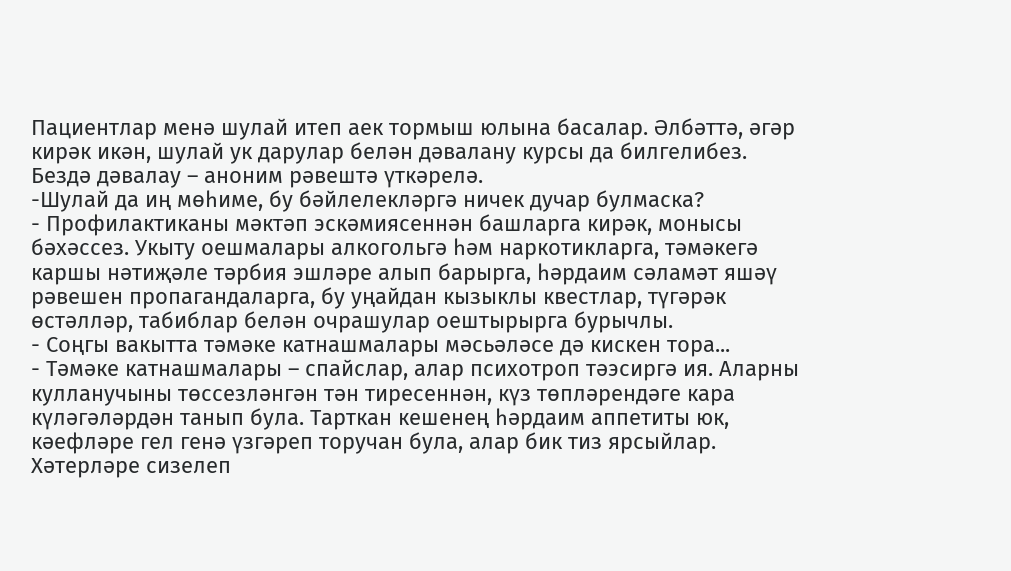Пациентлар менә шулай итеп аек тормыш юлына басалар. Әлбәттә, әгәр кирәк икән, шулай ук дарулар белән дәвалану курсы да билгелибез. Бездә дәвалау – аноним рәвештә үткәрелә.
-Шулай да иң мөһиме, бу бәйлелекләргә ничек дучар булмаска?
- Профилактиканы мәктәп эскәмиясеннән башларга кирәк, монысы бәхәссез. Укыту оешмалары алкогольгә һәм наркотикларга, тәмәкегә каршы нәтиҗәле тәрбия эшләре алып барырга, һәрдаим сәламәт яшәү рәвешен пропагандаларга, бу уңайдан кызыклы квестлар, түгәрәк өстәлләр, табиблар белән очрашулар оештырырга бурычлы.
- Соңгы вакытта тәмәке катнашмалары мәсьәләсе дә кискен тора...
- Тәмәке катнашмалары – спайслар, алар психотроп тәэсиргә ия. Аларны кулланучыны төссезләнгән тән тиресеннән, күз төпләрендәге кара күләгәләрдән танып була. Тарткан кешенең һәрдаим аппетиты юк, кәефләре гел генә үзгәреп торучан була, алар бик тиз ярсыйлар. Хәтерләре сизелеп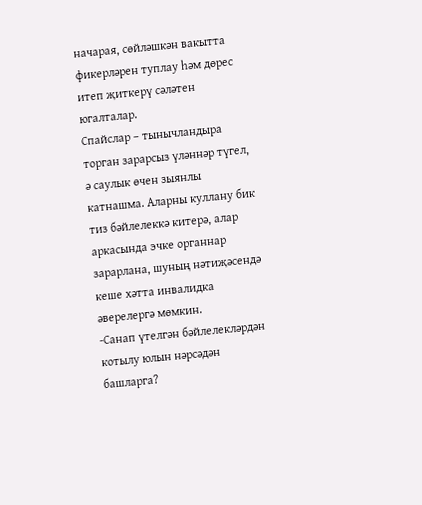начарая, сөйләшкән вакытта фикерләрен туплау һәм дөрес итеп җиткерү сәләтен югалталар.
Спайслар – тынычландыра торган зарарсыз үләннәр түгел, ә саулык өчен зыянлы катнашма. Аларны куллану бик тиз бәйлелеккә китерә, алар аркасында эчке органнар зарарлана, шуның нәтиҗәсендә кеше хәтта инвалидка әверелергә мөмкин.
-Санап үтелгән бәйлелекләрдән котылу юлын нәрсәдән башларга?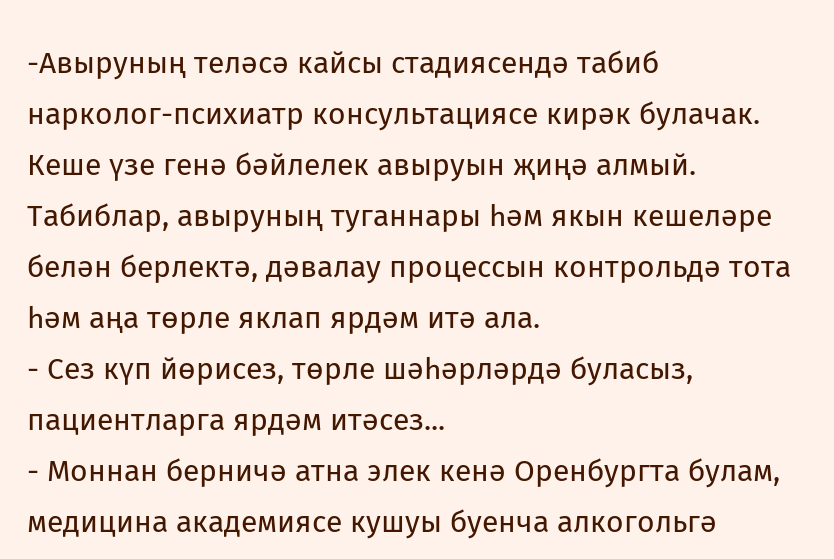-Авыруның теләсә кайсы стадиясендә табиб нарколог-психиатр консультациясе кирәк булачак. Кеше үзе генә бәйлелек авыруын җиңә алмый. Табиблар, авыруның туганнары һәм якын кешеләре белән берлектә, дәвалау процессын контрольдә тота һәм аңа төрле яклап ярдәм итә ала.
- Сез күп йөрисез, төрле шәһәрләрдә буласыз, пациентларга ярдәм итәсез...
- Моннан берничә атна элек кенә Оренбургта булам, медицина академиясе кушуы буенча алкогольгә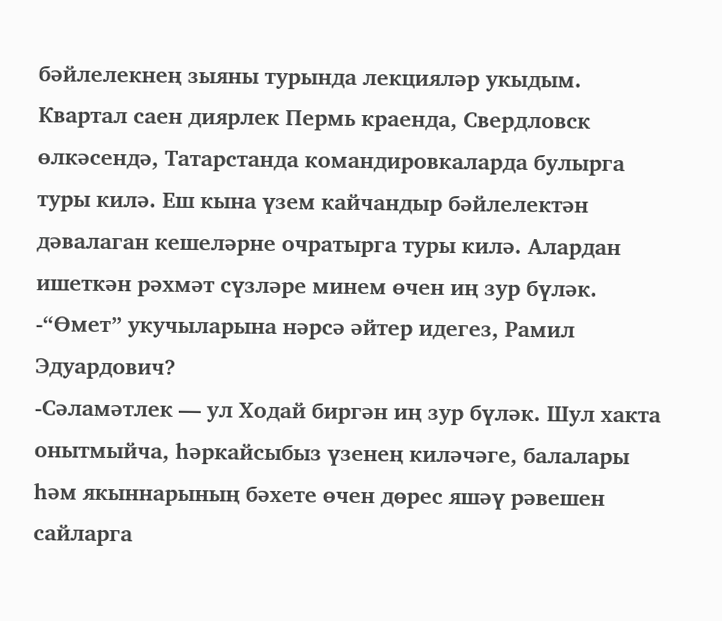бәйлелекнең зыяны турында лекцияләр укыдым. Квартал саен диярлек Пермь краенда, Свердловск өлкәсендә, Татарстанда командировкаларда булырга туры килә. Еш кына үзем кайчандыр бәйлелектән дәвалаган кешеләрне очратырга туры килә. Алардан ишеткән рәхмәт сүзләре минем өчен иң зур бүләк.
-“Өмет” укучыларына нәрсә әйтер идегез, Рамил Эдуардович?
-Сәламәтлек — ул Ходай биргән иң зур бүләк. Шул хакта онытмыйча, һәркайсыбыз үзенең киләчәге, балалары һәм якыннарының бәхете өчен дөрес яшәү рәвешен сайларга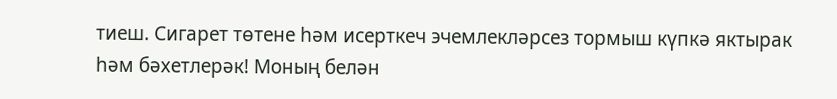тиеш. Сигарет төтене һәм исерткеч эчемлекләрсез тормыш күпкә яктырак һәм бәхетлерәк! Моның белән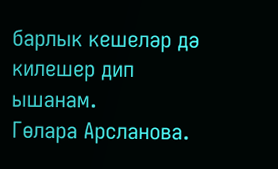барлык кешеләр дә килешер дип ышанам.
Гөлара Арсланова.